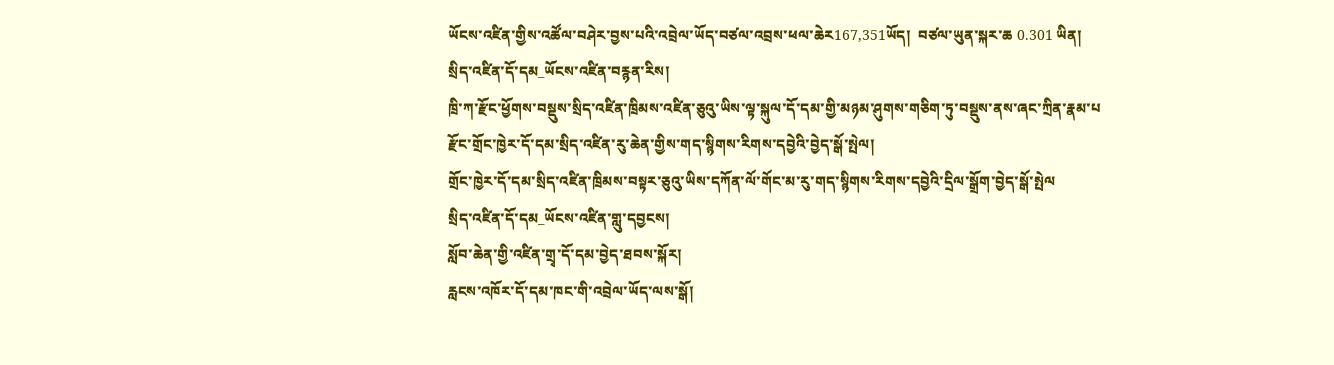ཡོངས་འཛིན་གྱིས་འཚོལ་བཤེར་བྱས་པའི་འབྲེལ་ཡོད་བཙལ་འབྲས་ཕལ་ཆེར167,351ཡོད།  བཙལ་ཡུན་སྐར་ཆ 0.301 ཡིན།
སྲིད་འཛིན་དོ་དམ_ཡོངས་འཛིན་བརྙན་རིས།
ཁྲི་ཀ་རྫོང་ཕྱོགས་བསྡུས་སྲིད་འཛིན་ཁྲིམས་འཛིན་ཅུའུ་ཡིས་ལྟ་སྐུལ་དོ་དམ་གྱི་མཉམ་ཤུགས་གཅིག་ཏུ་བསྡུས་ནས་ཞང་ཀྲིན་རྣམ་པ
རྫོང་གྲོང་ཁྱེར་དོ་དམ་སྲིད་འཛིན་རུ་ཆེན་གྱིས་གད་སྙིགས་རིགས་དབྱེའི་བྱེད་སྒོ་སྤེལ།
གྲོང་ཁྱེར་དོ་དམ་སྲིད་འཛིན་ཁྲིམས་བསྟར་ཅུའུ་ཡིས་དཀོན་ལོ་གོང་མ་རུ་གད་སྙིགས་རིགས་དབྱེའི་དྲིལ་སྒྲོག་བྱེད་སྒོ་སྤེལ
སྲིད་འཛིན་དོ་དམ_ཡོངས་འཛིན་གླུ་དབྱངས།
སློབ་ཆེན་གྱི་འཛིན་གྲྭ་དོ་དམ་བྱེད་ཐབས་སྐོར།
རླངས་འཁོར་དོ་དམ་ཁང་གི་འབྲེལ་ཡོད་ལས་སྒོ།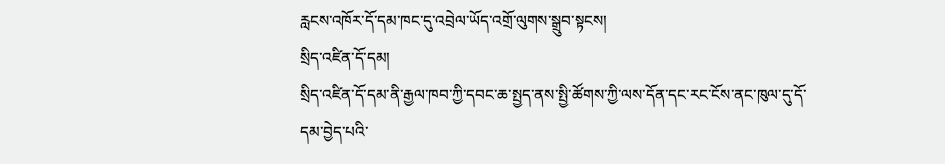རླངས་འཁོར་དོ་དམ་ཁང་དུ་འབྲེལ་ཡོད་འགྲོ་ལུགས་སྒྲུབ་སྟངས།
སྲིད་འཛིན་དོ་དམ།
སྲིད་འཛིན་དོ་དམ་ནི་རྒྱལ་ཁབ་ཀྱི་དབང་ཆ་སྤྱད་ནས་སྤྱི་ཚོགས་ཀྱི་ལས་དོན་དང་རང་ངོས་ནང་ཁུལ་དུ་དོ་དམ་བྱེད་པའི་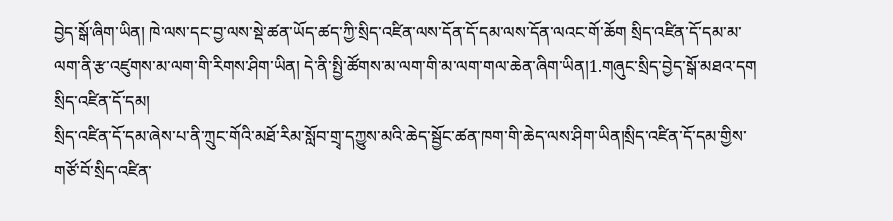བྱེད་སྒོ་ཞིག་ཡིན། ཁེ་ལས་དང་བྱ་ལས་སྡེ་ཚན་ཡོད་ཚད་ཀྱི་སྲིད་འཛིན་ལས་དོན་དོ་དམ་ལས་དོན་ལའང་གོ་ཆོག སྲིད་འཛིན་དོ་དམ་མ་ལག་ནི་རྩ་འཛུགས་མ་ལག་གི་རིགས་ཤིག་ཡིན། དེ་ནི་སྤྱི་ཚོགས་མ་ལག་གི་མ་ལག་གལ་ཆེན་ཞིག་ཡིན།1.གཞུང་སྲིད་བྱེད་སྒོ་མཐའ་དག
སྲིད་འཛིན་དོ་དམ།
སྲིད་འཛིན་དོ་དམ་ཞེས་པ་ནི་ཀྲུང་གོའི་མཐོ་རིམ་སློབ་གྲྭ་དཀྱུས་མའི་ཆེད་སྦྱོང་ཚན་ཁག་གི་ཆེད་ལས་ཤིག་ཡིན།སྲིད་འཛིན་དོ་དམ་གྱིས་གཙོ་བོ་སྲིད་འཛིན་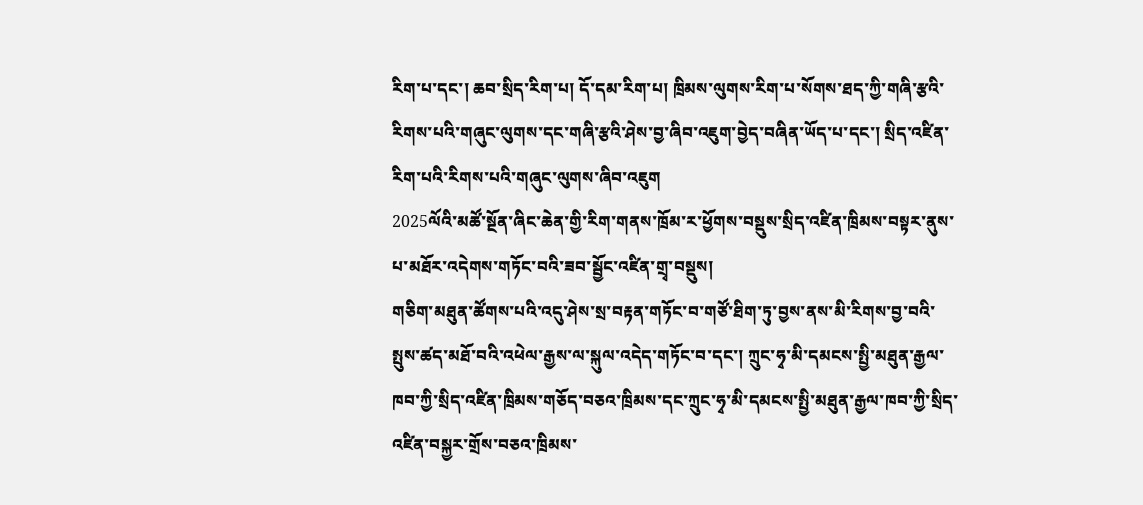རིག་པ་དང་། ཆབ་སྲིད་རིག་པ། དོ་དམ་རིག་པ། ཁྲིམས་ལུགས་རིག་པ་སོགས་ཐད་ཀྱི་གཞི་རྩའི་རིགས་པའི་གཞུང་ལུགས་དང་གཞི་རྩའི་ཤེས་བྱ་ཞིབ་འཇུག་བྱེད་བཞིན་ཡོད་པ་དང་། སྲིད་འཛིན་རིག་པའི་རིགས་པའི་གཞུང་ལུགས་ཞིབ་འཇུག
2025ལོའི་མཚོ་སྔོན་ཞིང་ཆེན་གྱི་རིག་གནས་ཁྲོམ་ར་ཕྱོགས་བསྡུས་སྲིད་འཛིན་ཁྲིམས་བསྟར་ནུས་པ་མཐོར་འདེགས་གཏོང་བའི་ཟབ་སྦྱོང་འཛིན་གྲྭ་བསྡུས།
གཅིག་མཐུན་ཚོགས་པའི་འདུ་ཤེས་སྲ་བརྟན་གཏོང་བ་གཙོ་ཐིག་ཏུ་བྱས་ནས་མི་རིགས་བྱ་བའི་སྤུས་ཚད་མཐོ་བའི་འཕེལ་རྒྱས་ལ་སྐུལ་འདེད་གཏོང་བ་དང་། ཀྲུང་ཧྭ་མི་དམངས་སྤྱི་མཐུན་རྒྱལ་ཁབ་ཀྱི་སྲིད་འཛིན་ཁྲིམས་གཅོད་བཅའ་ཁྲིམས་དང་ཀྲུང་ཧྭ་མི་དམངས་སྤྱི་མཐུན་རྒྱལ་ཁབ་ཀྱི་སྲིད་འཛིན་བསྐྱར་གྲོས་བཅའ་ཁྲིམས་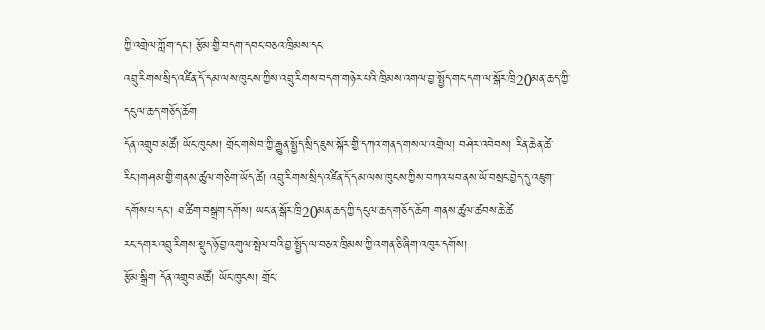ཀྱི་འགྲེལ་ཀློག་དང་། རྩོམ་གྱི་བདག་དབང་བཅའ་ཁྲིམས་དང
འབྲུ་རིགས་སྲིད་འཛིན་དོ་དམ་ལས་ཁུངས་ཀྱིས་འབྲུ་རིགས་བདག་གཉེར་པའི་ཁྲིམས་འགལ་བྱ་སྤྱོད་གང་དག་ལ་སྒོར་ཁྲི20མན་ཆད་ཀྱི་དངུལ་ཆད་གཅོད་ཆོག
དོན་འགྲུབ་མཚོ། ཡོང་ཁུངས། གྲོང་གསེབ་ཀྱི་རྒྱུན་སྤྱོད་སྲིད་ཇུས་སྐོར་གྱི་དཀའ་གནད་གསལ་འགྲེལ། བཤེར་འབེབས། རིན་ཆེན་ཚེ་རིང་།གཤམ་གྱི་གནས་ཚུལ་གཅིག་ཡོད་ཚེ། འབྲུ་རིགས་སྲིད་འཛིན་དོ་དམ་ལས་ཁུངས་ཀྱིས་བཀའ་ཕབ་ནས་ཡོ་བསྲང་བྱེད་དུ་འཇུག་དགོས་པ་དང་། ཐ་ཚིག་བསྒྲག་དགོས། ཡང་ན་སྒོར་ཁྲི20མན་ཆད་ཀྱི་དངུལ་ཆད་གཅོད་ཆོག གནས་ཚུལ་ཚབས་ཆེ་ཚེ
རང་དགར་འབྲུ་རིགས་སྡུད་ཉོ་བྱ་འགུལ་སྤེལ་བའི་བྱ་སྤྱོད་ལ་བཅའ་ཁྲིམས་ཀྱི་འགན་ཅི་ཞིག་འཁུར་དགོས།
རྩོམ་སྒྲིག དོན་འགྲུབ་མཚོ། ཡོང་ཁུངས། གྲོང་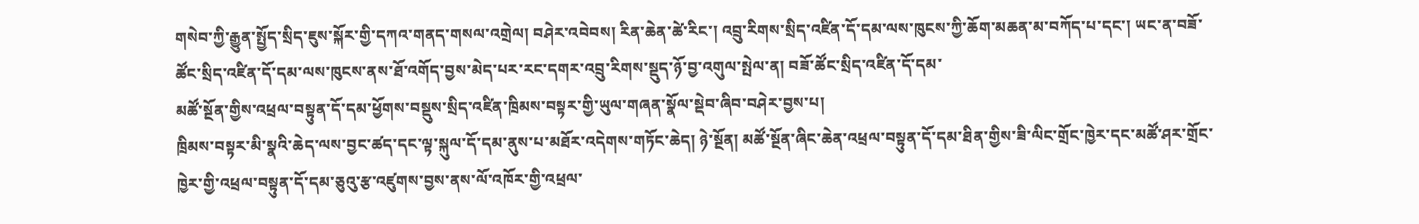གསེབ་ཀྱི་རྒྱུན་སྤྱོད་སྲིད་ཇུས་སྐོར་གྱི་དཀའ་གནད་གསལ་འགྲེལ། བཤེར་འབེབས། རིན་ཆེན་ཚེ་རིང་། འབྲུ་རིགས་སྲིད་འཛིན་དོ་དམ་ལས་ཁུངས་ཀྱི་ཆོག་མཆན་མ་བཀོད་པ་དང་། ཡང་ན་བཟོ་ཚོང་སྲིད་འཛིན་དོ་དམ་ལས་ཁུངས་ནས་ཐོ་འགོད་བྱས་མེད་པར་རང་དགར་འབྲུ་རིགས་སྡུད་ཉོ་བྱ་འགུལ་སྤེལ་ན། བཟོ་ཚོང་སྲིད་འཛིན་དོ་དམ་
མཚོ་སྔོན་གྱིས་འཕྲལ་བསྟུན་དོ་དམ་ཕྱོགས་བསྡུས་སྲིད་འཛིན་ཁྲིམས་བསྟར་གྱི་ཡུལ་གཞན་སྣོལ་སྡེབ་ཞིབ་བཤེར་བྱས་པ།
ཁྲིམས་བསྟར་མི་སྣའི་ཆེད་ལས་བྱང་ཚད་དང་ལྟ་སྐུལ་དོ་དམ་ནུས་པ་མཐོར་འདེགས་གཏོང་ཆེད། ཉེ་སྔོན། མཚོ་སྔོན་ཞིང་ཆེན་འཕྲལ་བསྟུན་དོ་དམ་ཐིན་གྱིས་ཟི་ལིང་གྲོང་ཁྱེར་དང་མཚོ་ཤར་གྲོང་ཁྱེར་གྱི་འཕྲལ་བསྟུན་དོ་དམ་ཅུའུ་རྩ་འཛུགས་བྱས་ནས་ལོ་འཁོར་གྱི་འཕྲལ་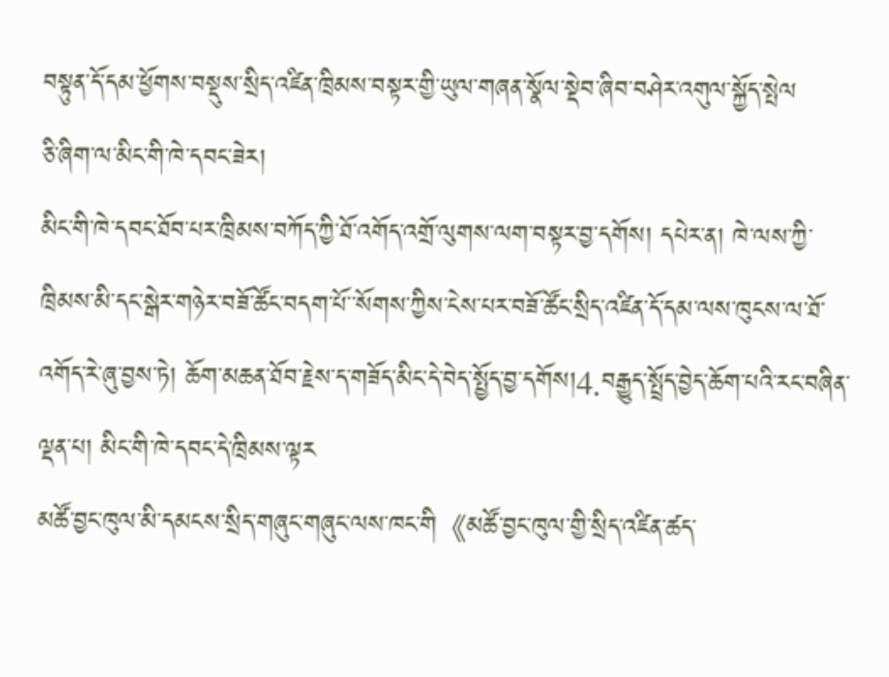བསྟུན་དོ་དམ་ཕྱོགས་བསྡུས་སྲིད་འཛིན་ཁྲིམས་བསྟར་གྱི་ཡུལ་གཞན་སྣོལ་སྡེབ་ཞིབ་བཤེར་འགུལ་སྐྱོད་སྤེལ
ཅི་ཞིག་ལ་མིང་གི་ཁེ་དབང་ཟེར།
མིང་གི་ཁེ་དབང་ཐོབ་པར་ཁྲིམས་བཀོད་ཀྱི་ཐོ་འགོད་འགྲོ་ལུགས་ལག་བསྟར་བྱ་དགོས། དཔེར་ན། ཁེ་ལས་ཀྱི་ཁྲིམས་མི་དང་སྒེར་གཉེར་བཟོ་ཚོང་བདག་པོ་་སོགས་ཀྱིས་ངེས་པར་བཟོ་ཚོང་སྲིད་འཛིན་དོ་དམ་ལས་ཁུངས་ལ་ཐོ་འགོད་རེ་ཞུ་བྱས་ཏེ། ཆོག་མཆན་ཐོབ་རྗེས་ད་གཟོད་མིང་དེ་བེད་སྤྱོད་བྱ་དགོས།4.བརྒྱུད་སྤྲོད་བྱེད་ཆོག་པའི་རང་བཞིན་ལྡན་པ། མིང་གི་ཁེ་དབང་དེ་ཁྲིམས་ལྟར
མཚོ་བྱང་ཁུལ་མི་དམངས་སྲིད་གཞུང་གཞུང་ལས་ཁང་གི《མཚོ་བྱང་ཁུལ་གྱི་སྲིད་འཛིན་ཚད་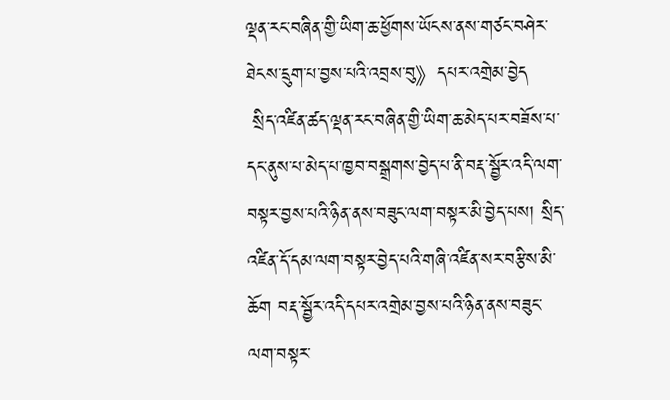ལྡན་རང་བཞིན་གྱི་ཡིག་ཆ་ཕྱོགས་ཡོངས་ནས་གཙང་བཤེར་ཐེངས་དྲུག་པ་བྱས་པའི་འབྲས་བུ》དཔར་འགྲེམ་བྱེད
 སྲིད་འཛིན་ཚད་ལྡན་རང་བཞིན་གྱི་ཡིག་ཆ་མེད་པར་བཟོས་པ་དང་ནུས་པ་མེད་པ་ཁྱབ་བསྒྲགས་བྱེད་པ་ནི་བརྡ་སྦྱོར་འདི་ལག་བསྟར་བྱས་པའི་ཉིན་ནས་བཟུང་ལག་བསྟར་མི་བྱེད་པས། སྲིད་འཛིན་དོ་དམ་ལག་བསྟར་བྱེད་པའི་གཞི་འཛིན་སར་བརྩིས་མི་ཆོག བརྡ་སྦྱོར་འདི་དཔར་འགྲེམ་བྱས་པའི་ཉིན་ནས་བཟུང་ལག་བསྟར་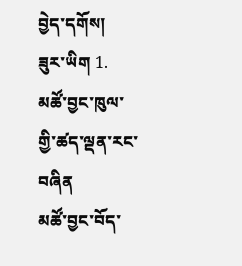བྱེད་དགོས།  ཟུར་ཡིག 1.  མཚོ་བྱང་ཁུལ་གྱི་ཚད་ལྡན་རང་བཞིན
མཚོ་བྱང་བོད་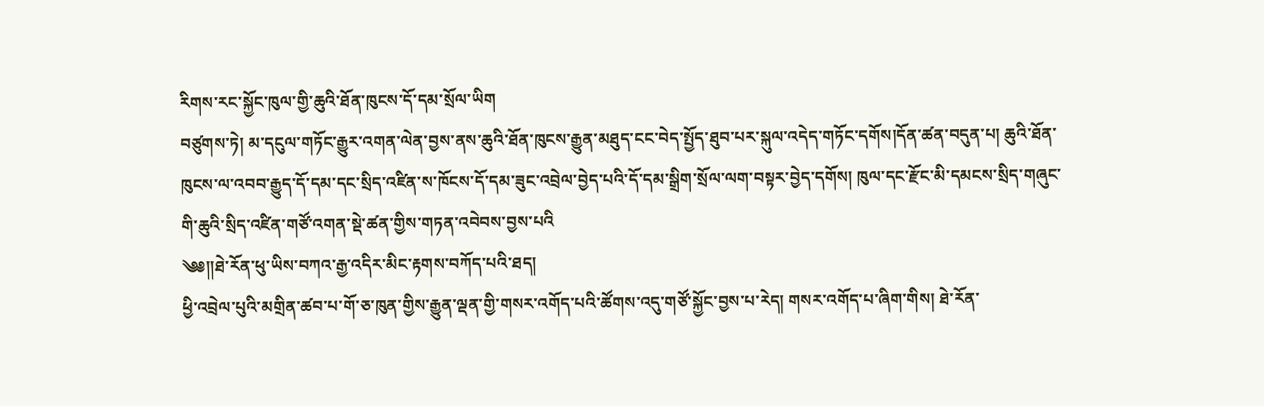རིགས་རང་སྐྱོང་ཁུལ་གྱི་ཆུའི་ཐོན་ཁུངས་དོ་དམ་སྲོལ་ཡིག
བཙུགས་ཏེ། མ་དངུལ་གཏོང་རྒྱུར་འགན་ལེན་བྱས་ནས་ཆུའི་ཐོན་ཁུངས་རྒྱུན་མཐུད་ངང་བེད་སྤྱོད་ཐུབ་པར་སྐུལ་འདེད་གཏོང་དགོས།དོན་ཚན་བདུན་པ། ཆུའི་ཐོན་ཁུངས་ལ་འབབ་རྒྱུད་དོ་དམ་དང་སྲིད་འཛིན་ས་ཁོངས་དོ་དམ་ཟུང་འབྲེལ་བྱེད་པའི་དོ་དམ་སྒྲིག་སྲོལ་ལག་བསྟར་བྱེད་དགོས། ཁུལ་དང་རྫོང་མི་དམངས་སྲིད་གཞུང་གི་ཆུའི་སྲིད་འཛིན་གཙོ་འགན་སྡེ་ཚན་གྱིས་གཏན་འབེབས་བྱས་པའི
༄༅།།ཐེ་རོན་ཕུ་ཡིས་བཀའ་རྒྱ་འདིར་མིང་རྟགས་བཀོད་པའི་ཐད།
ཕྱི་འབྲེལ་པུའི་མགྲིན་ཚབ་པ་གོ་ཅ་ཁུན་གྱིས་རྒྱུན་ལྡན་གྱི་གསར་འགོད་པའི་ཚོགས་འདུ་གཙོ་སྐྱོང་བྱས་པ་རེད། གསར་འགོད་པ་ཞིག་གིས། ཐེ་རོན་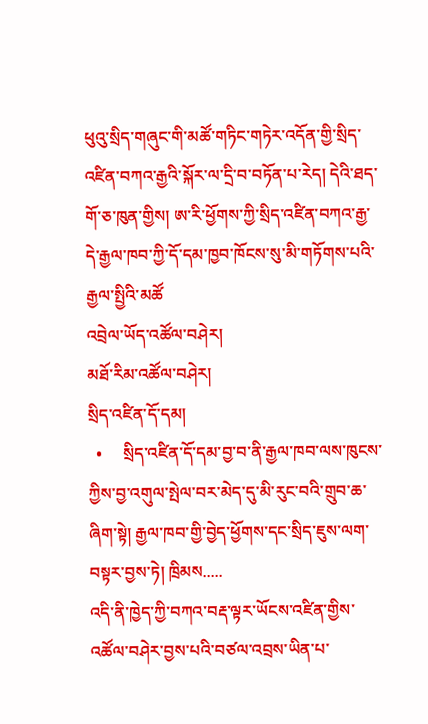ཕུའུ་སྲིད་གཞུང་གི་མཚོ་གཏིང་གཏེར་འདོན་གྱི་སྲིད་འཛིན་བཀའ་རྒྱའི་སྐོར་ལ་དྲི་བ་བཏོན་པ་རེད། དེའི་ཐད་གོ་ཅ་ཁུན་གྱིས། ཨ་རི་ཕྱོགས་ཀྱི་སྲིད་འཛིན་བཀའ་རྒྱ་དེ་རྒྱལ་ཁབ་ཀྱི་དོ་དམ་ཁྱབ་ཁོངས་སུ་མི་གཏོགས་པའི་རྒྱལ་སྤྱིའི་མཚོ
འབྲེལ་ཡོད་འཚོལ་བཤེར།
མཐོ་རིམ་འཚོལ་བཤེར།
སྲིད་འཛིན་དོ་དམ།
  •     སྲིད་འཛིན་དོ་དམ་བྱ་བ་ནི་རྒྱལ་ཁབ་ལས་ཁུངས་ཀྱིས་བྱ་འགུལ་སྤེལ་བར་མེད་དུ་མི་རུང་བའི་གྲུབ་ཆ་ཞིག་སྟེ། རྒྱལ་ཁབ་གྱི་བྱེད་ཕྱོགས་དང་སྲིད་ཇུས་ལག་བསྟར་བྱས་ཏེ། ཁྲིམས.....
འདི་ནི་ཁྱེད་ཀྱི་བཀའ་བརྡ་ལྟར་ཡོངས་འཛིན་གྱིས་འཚོལ་བཤེར་བྱས་པའི་བཙལ་འབྲས་ཡིན་པ་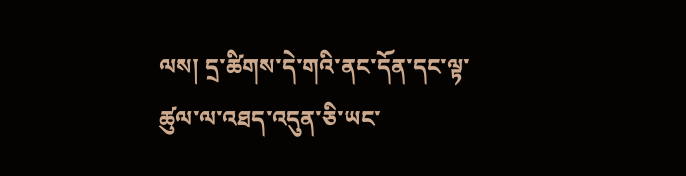ལས། དྲ་ཚིགས་དེ་གའི་ནང་དོན་དང་ལྟ་ཚུལ་ལ་འཐད་འདུན་ཅི་ཡང་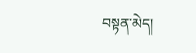བསྟན་མེད།